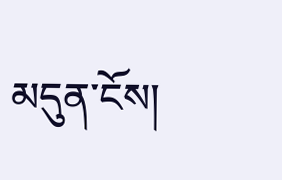མདུན་ངོས།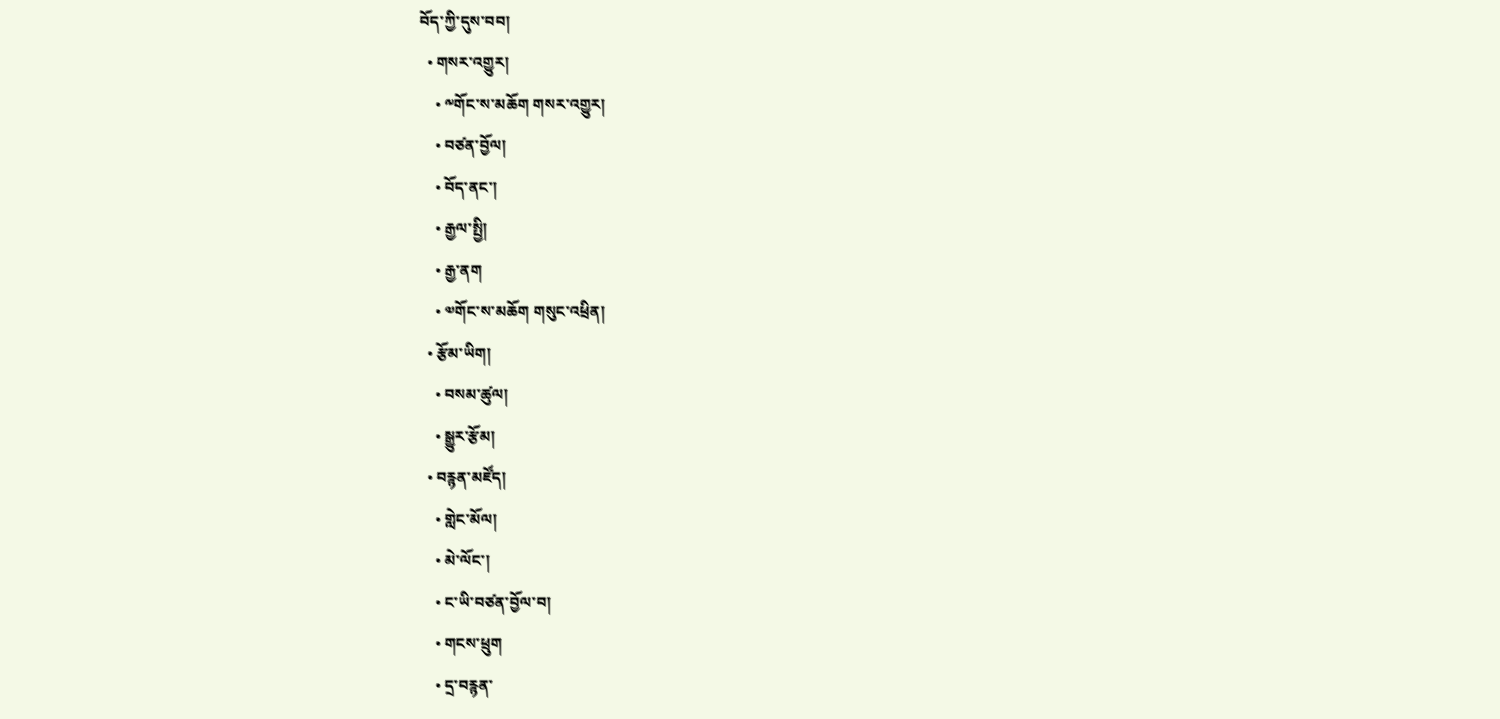བོད་ཀྱི་དུས་བབ།
  • གསར་འགྱུར།
    • ༸གོང་ས་མཆོག གསར་འགྱུར།
    • བཙན་བྱོལ།
    • བོད་ནང་།
    • རྒྱལ་སྤྱི།
    • རྒྱ་ནག
    • ༧གོང་ས་མཆོག གསུང་འཕྲིན།
  • རྩོམ་ཡིག།
    • བསམ་ཚུལ།
    • སྒྱུར་རྩོམ།
  • བརྙན་མཛོད།
    • གླེང་མོལ།
    • མེ་ལོང་།
    • ང་ཡི་བཙན་བྱོལ་བ།
    • གངས་ཕྲུག
    • དྲ་བརྙན་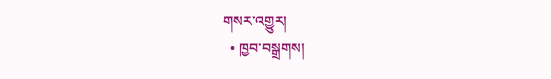གསར་འགྱུར།
  • ཁྱབ་བསྒྲགས།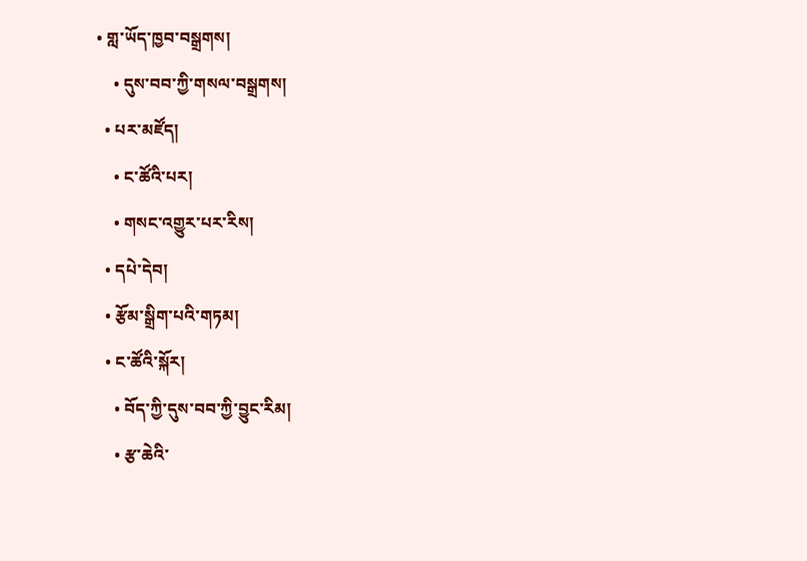• གླ་ཡོད་ཁྱབ་བསྒྲགས།
    • དུས་བབ་ཀྱི་གསལ་བསྒྲགས།
  • པར་མཛོད།
    • ང་ཚོའི་པར།
    • གསང་འགྱུར་པར་རིས།
  • དཔེ་དེབ།
  • རྩོམ་སྒྲིག་པའི་གཏམ།
  • ང་ཚོའི་སྐོར།
    • བོད་ཀྱི་དུས་བབ་ཀྱི་བྱུང་རིམ།
    • རྩ་ཆེའི་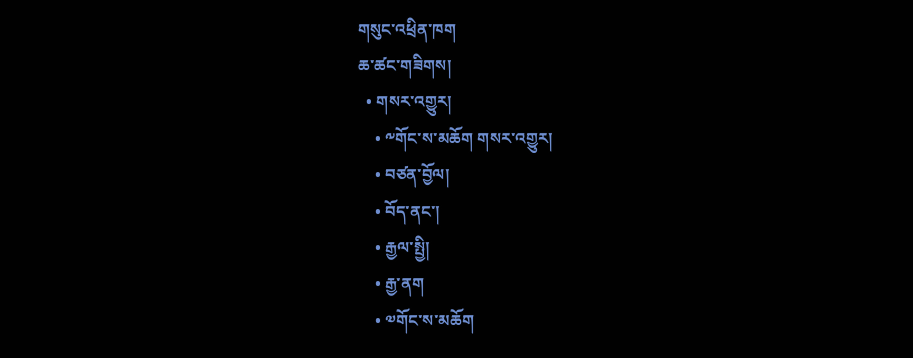གསུང་འཕྲིན་ཁག
ཆ་ཚང་གཟིགས།
  • གསར་འགྱུར།
    • ༸གོང་ས་མཆོག གསར་འགྱུར།
    • བཙན་བྱོལ།
    • བོད་ནང་།
    • རྒྱལ་སྤྱི།
    • རྒྱ་ནག
    • ༧གོང་ས་མཆོག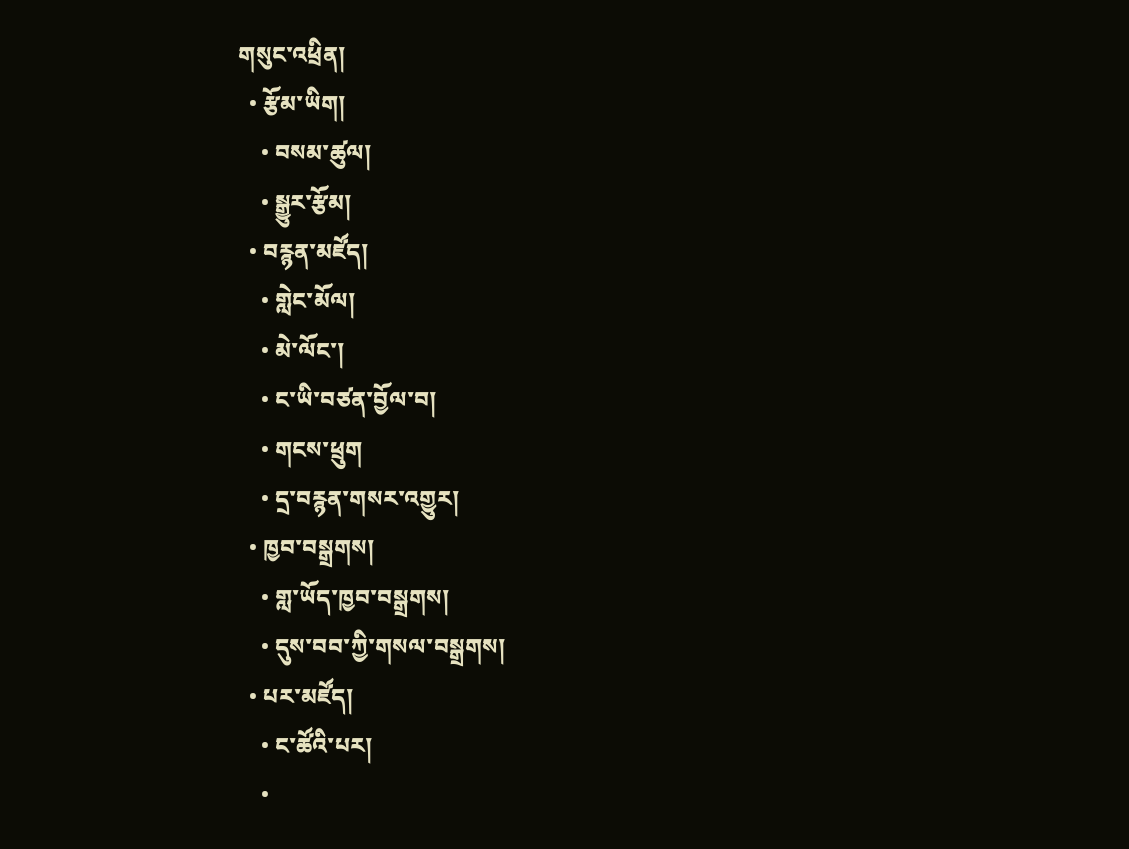གསུང་འཕྲིན།
  • རྩོམ་ཡིག།
    • བསམ་ཚུལ།
    • སྒྱུར་རྩོམ།
  • བརྙན་མཛོད།
    • གླེང་མོལ།
    • མེ་ལོང་།
    • ང་ཡི་བཙན་བྱོལ་བ།
    • གངས་ཕྲུག
    • དྲ་བརྙན་གསར་འགྱུར།
  • ཁྱབ་བསྒྲགས།
    • གླ་ཡོད་ཁྱབ་བསྒྲགས།
    • དུས་བབ་ཀྱི་གསལ་བསྒྲགས།
  • པར་མཛོད།
    • ང་ཚོའི་པར།
    •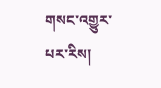གསང་འགྱུར་པར་རིས།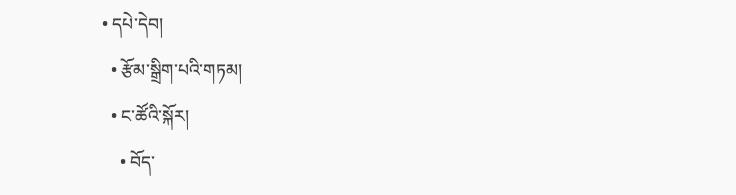• དཔེ་དེབ།
  • རྩོམ་སྒྲིག་པའི་གཏམ།
  • ང་ཚོའི་སྐོར།
    • བོད་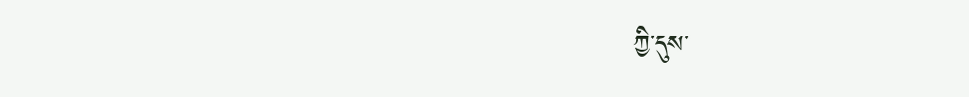ཀྱི་དུས་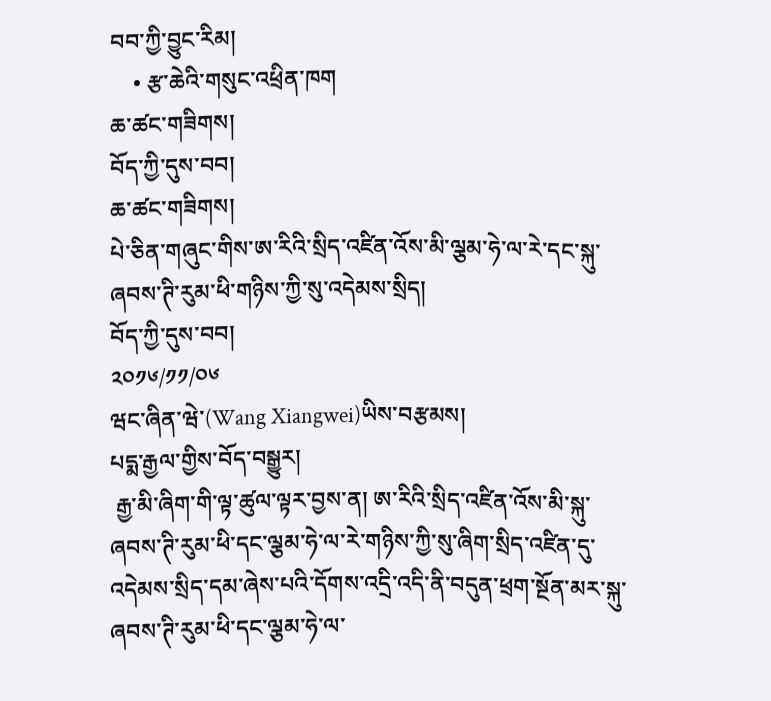བབ་ཀྱི་བྱུང་རིམ།
    • རྩ་ཆེའི་གསུང་འཕྲིན་ཁག
ཆ་ཚང་གཟིགས།
བོད་ཀྱི་དུས་བབ།
ཆ་ཚང་གཟིགས།
པེ་ཅིན་གཞུང་གིས་ཨ་རིའི་སྲིད་འཛིན་འོས་མི་ལྕམ་ཧེ་ལ་རེ་དང་སྐུ་ཞབས་ཊི་རུམ་ཕི་གཉིས་ཀྱི་སུ་འདེམས་སྲིད།
བོད་ཀྱི་དུས་བབ།
༢༠༡༦/༡༡/༠༦
ཝང་ཞིན་ཝེ་(Wang Xiangwei)ཡིས་བརྩམས།
པདྨ་རྒྱལ་གྱིས་བོད་བསྒྱུར།
 རྒྱ་མི་ཞིག་གི་ལྟ་ཚུལ་ལྟར་བྱས་ན། ཨ་རིའི་སྲིད་འཛིན་འོས་མི་སྐུ་ཞབས་ཊི་རུམ་ཕི་དང་ལྕམ་ཧེ་ལ་རེ་གཉིས་ཀྱི་སུ་ཞིག་སྲིད་འཛིན་དུ་འདེམས་སྲིད་དམ་ཞེས་པའི་དོགས་འདྲི་འདི་ནི་བདུན་ཕྲག་སྔོན་མར་སྐུ་ཞབས་ཊི་རུམ་ཕི་དང་ལྕམ་ཧེ་ལ་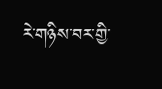རེ་གཉིས་བར་གྱི་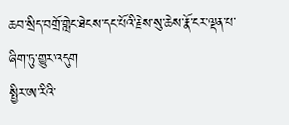ཆབ་སྲིད་བགྲོ་གླེང་ཐེངས་དང་པོའི་རྗེས་སུ་ཆེས་རྣོ་ངར་ལྡན་པ་ཞིག་ཏུ་གྱུར་འདུག
སྤྱིར་ཨ་རིའི་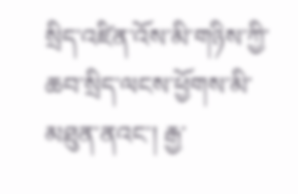སྲིད་འཛིན་འོས་མི་གཉིས་ཀྱི་ཆབ་སྲིད་ལངས་ཕྱོགས་མི་མཐུན་ནའང་། རྒྱ་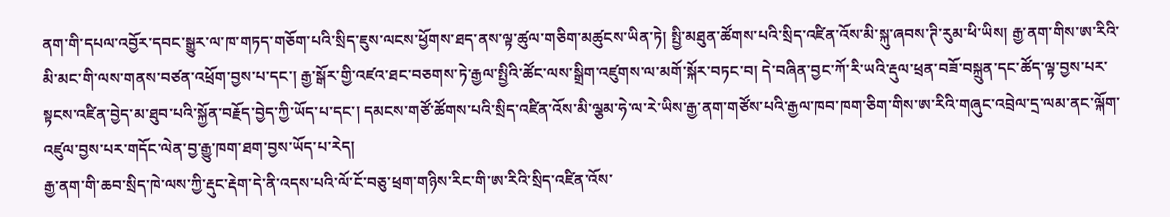ནག་གི་དཔལ་འབྱོར་དབང་སྒྱུར་ལ་ཁ་གཏད་གཅོག་པའི་སྲིད་ཇུས་ལངས་ཕྱོགས་ཐད་ནས་ལྟ་ཚུལ་གཅིག་མཚུངས་ཡིན་ཏེ། སྤྱི་མཐུན་ཚོགས་པའི་སྲིད་འཛིན་འོས་མི་སྐུ་ཞབས་ཊི་རུམ་ཕི་ཡིས། རྒྱ་ནག་གིས་ཨ་རིའི་མི་མང་གི་ལས་གནས་བཙན་འཕྲོག་བྱས་པ་དང་། རྒྱ་སྒོར་གྱི་འཛའ་ཐང་བཅགས་ཏེ་རྒྱལ་སྤྱིའི་ཚོང་ལས་སྒྲིག་འཛུགས་ལ་མགོ་སྐོར་བཏང་བ། དེ་བཞིན་བྱང་ཀོ་རི་ཡའི་རྡུལ་ཕྲན་བཟོ་བསྐྲུན་དང་ཚོད་ལྟ་བྱས་པར་སྟངས་འཛིན་བྱེད་མ་ཐུབ་པའི་སྐྱོན་བརྗོད་བྱེད་ཀྱི་ཡོད་པ་དང་། དམངས་གཙོ་ཚོགས་པའི་སྲིད་འཛིན་འོས་མི་ལྕམ་ཧེ་ལ་རེ་ཡིས་རྒྱ་ནག་གཙོས་པའི་རྒྱལ་ཁབ་ཁག་ཅིག་གིས་ཨ་རིའི་གཞུང་འབྲེལ་དྲ་ལམ་ནང་ལྐོག་འཛུལ་བྱས་པར་གདོང་ལེན་བྱ་རྒྱུ་ཁག་ཐག་བྱས་ཡོད་པ་རེད།
རྒྱ་ནག་གི་ཆབ་སྲིད་ཁེ་ལས་ཀྱི་རྡུང་རྡེག་དེ་ནི་འདས་པའི་ལོ་ངོ་བཅུ་ཕྲག་གཉིས་རིང་གི་ཨ་རིའི་སྲིད་འཛིན་འོས་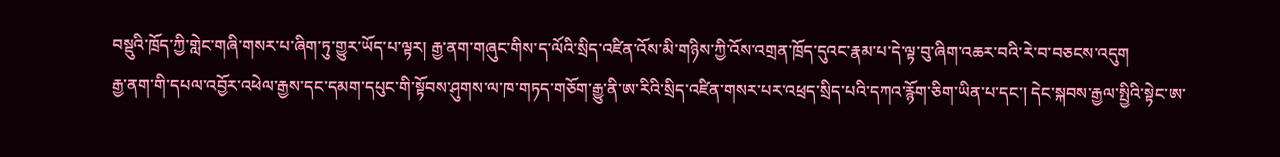བསྡུའི་ཁྲོད་ཀྱི་གླེང་གཞི་གསར་པ་ཞིག་ཏུ་གྱུར་ཡོད་པ་ལྟར། རྒྱ་ནག་གཞུང་གིས་ད་ལོའི་སྲིད་འཛིན་འོས་མི་གཉིས་ཀྱི་འོས་འགྲན་ཁྲོད་དུའང་རྣམ་པ་དེ་ལྟ་བུ་ཞིག་འཆར་བའི་རེ་བ་བཅངས་འདུག
རྒྱ་ནག་གི་དཔལ་འབྱོར་འཕེལ་རྒྱས་དང་དམག་དཔུང་གི་སྟོབས་ཤུགས་ལ་ཁ་གཏད་གཅོག་རྒྱུ་ནི་ཨ་རིའི་སྲིད་འཛིན་གསར་པར་འཕྲད་སྲིད་པའི་དཀའ་རྙོག་ཅིག་ཡིན་པ་དང་། དེང་སྐབས་རྒྱལ་སྤྱིའི་སྟེང་ཨ་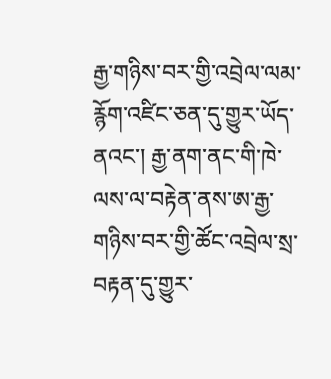རྒྱ་གཉིས་བར་གྱི་འབྲེལ་ལམ་རྙོག་འཛིང་ཅན་དུ་གྱུར་ཡོད་ནའང་། རྒྱ་ནག་ནང་གི་ཁེ་ལས་ལ་བརྟེན་ནས་ཨ་རྒྱ་གཉིས་བར་གྱི་ཚོང་འབྲེལ་སྲ་བརྟན་དུ་གྱུར་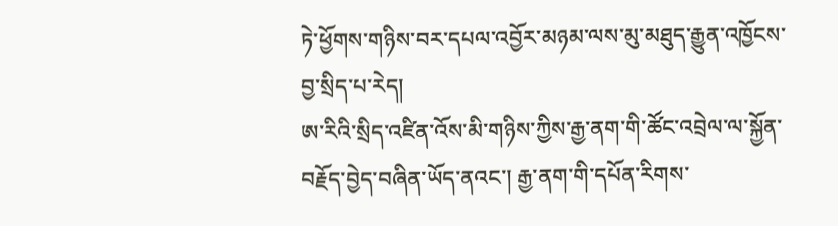ཏེ་ཕྱོགས་གཉིས་བར་དཔལ་འབྱོར་མཉམ་ལས་མུ་མཐུད་རྒྱུན་འཁྱོངས་བྱ་སྲིད་པ་རེད།
ཨ་རིའི་སྲིད་འཛིན་འོས་མི་གཉིས་ཀྱིས་རྒྱ་ནག་གི་ཚོང་འབྲེལ་ལ་སྐྱོན་བརྗོད་བྱེད་བཞིན་ཡོད་ནའང་། རྒྱ་ནག་གི་དཔོན་རིགས་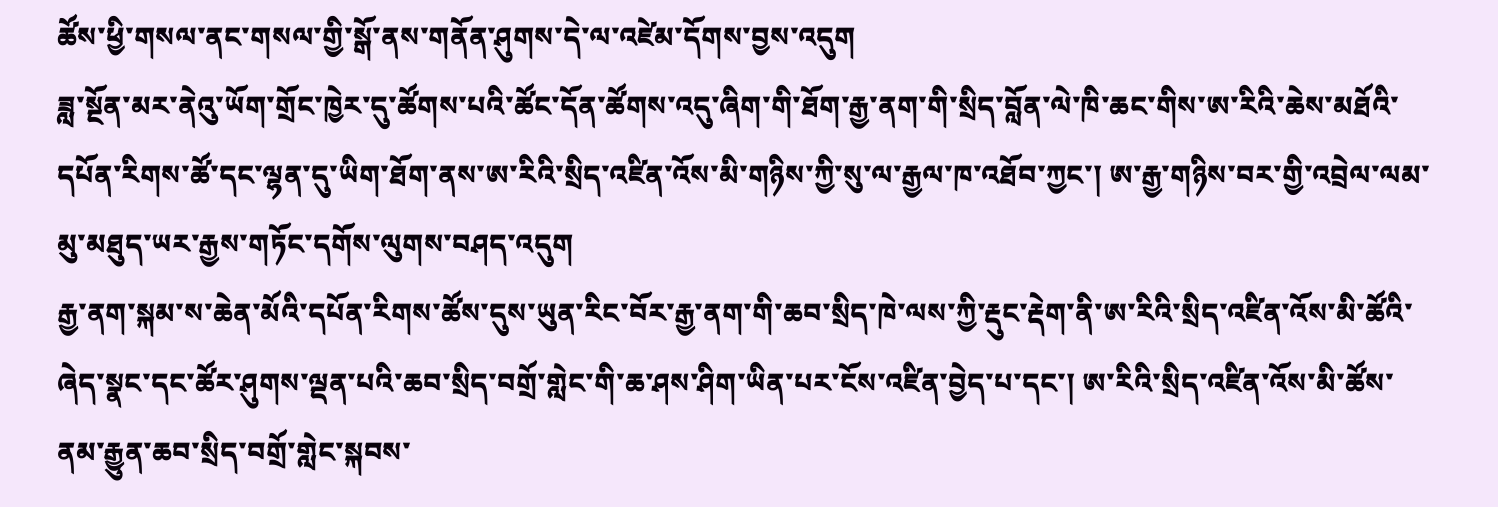ཚོས་ཕྱི་གསལ་ནང་གསལ་གྱི་སྒོ་ནས་གནོན་ཤུགས་དེ་ལ་འཛེམ་དོགས་བྱས་འདུག
ཟླ་སྔོན་མར་ནེའུ་ཡོག་གྲོང་ཁྱེར་དུ་ཚོགས་པའི་ཚོང་དོན་ཚོགས་འདུ་ཞིག་གི་ཐོག་རྒྱ་ནག་གི་སྲིད་བློན་ལེ་ཁི་ཆང་གིས་ཨ་རིའི་ཆེས་མཐོའི་དཔོན་རིགས་ཚོ་དང་ལྷན་དུ་ཡིག་ཐོག་ནས་ཨ་རིའི་སྲིད་འཛིན་འོས་མི་གཉིས་ཀྱི་སུ་ལ་རྒྱལ་ཁ་འཐོབ་ཀྱང་། ཨ་རྒྱ་གཉིས་བར་གྱི་འབྲེལ་ལམ་མུ་མཐུད་ཡར་རྒྱས་གཏོང་དགོས་ལུགས་བཤད་འདུག
རྒྱ་ནག་སྐམ་ས་ཆེན་མོའི་དཔོན་རིགས་ཚོས་དུས་ཡུན་རིང་བོར་རྒྱ་ནག་གི་ཆབ་སྲིད་ཁེ་ལས་ཀྱི་རྡུང་རྡེག་ནི་ཨ་རིའི་སྲིད་འཛིན་འོས་མི་ཚོའི་ཞེད་སྣང་དང་ཚོར་ཤུགས་ལྡན་པའི་ཆབ་སྲིད་བགྲོ་གླེང་གི་ཆ་ཤས་ཤིག་ཡིན་པར་ངོས་འཛིན་བྱེད་པ་དང་། ཨ་རིའི་སྲིད་འཛིན་འོས་མི་ཚོས་ནམ་རྒྱུན་ཆབ་སྲིད་བགྲོ་གླེང་སྐབས་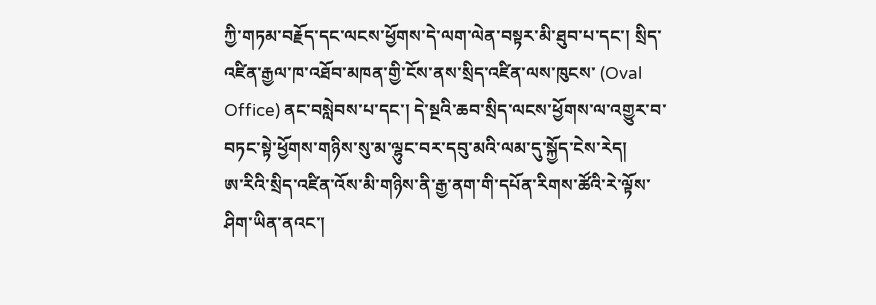ཀྱི་གཏམ་བརྗོད་དང་ལངས་ཕྱོགས་དེ་ལག་ལེན་བསྟར་མི་ཐུབ་པ་དང་། སྲིད་འཛིན་རྒྱལ་ཁ་འཐོབ་མཁན་གྱི་ངོས་ནས་སྲིད་འཛིན་ལས་ཁུངས་ (Oval Office) ནང་བསླེབས་པ་དང་། དེ་སྔའི་ཆབ་སྲིད་ལངས་ཕྱོགས་ལ་འགྱུར་བ་བཏང་སྟེ་ཕྱོགས་གཉིས་སུ་མ་ལྷུང་བར་དབུ་མའི་ལམ་དུ་སྐྱོད་ངེས་རེད།
ཨ་རིའི་སྲིད་འཛིན་འོས་མི་གཉིས་ནི་རྒྱ་ནག་གི་དཔོན་རིགས་ཚོའི་རེ་ལྟོས་ཤིག་ཡིན་ནའང་།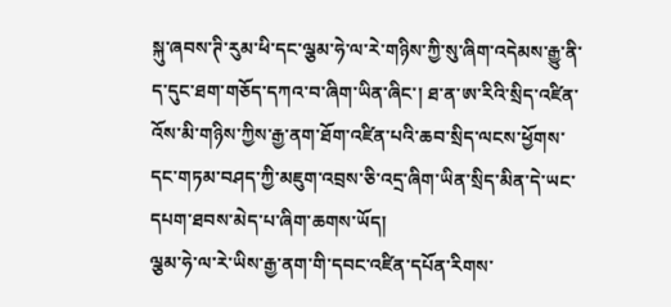སྐུ་ཞབས་ཊི་རུམ་ཕི་དང་ལྕམ་ཧེ་ལ་རེ་གཉིས་ཀྱི་སུ་ཞིག་འདེམས་རྒྱུ་ནི་ད་དུང་ཐག་གཅོད་དཀའ་བ་ཞིག་ཡིན་ཞིང་། ཐ་ན་ཨ་རིའི་སྲིད་འཛིན་འོས་མི་གཉིས་ཀྱིས་རྒྱ་ནག་ཐོག་འཛིན་པའི་ཆབ་སྲིད་ལངས་ཕྱོགས་དང་གཏམ་བཤད་ཀྱི་མཇུག་འབྲས་ཅི་འདྲ་ཞིག་ཡིན་སྲིད་མིན་དེ་ཡང་དཔག་ཐབས་མེད་པ་ཞིག་ཆགས་ཡོད།
ལྕམ་ཧེ་ལ་རེ་ཡིས་རྒྱ་ནག་གི་དབང་འཛིན་དཔོན་རིགས་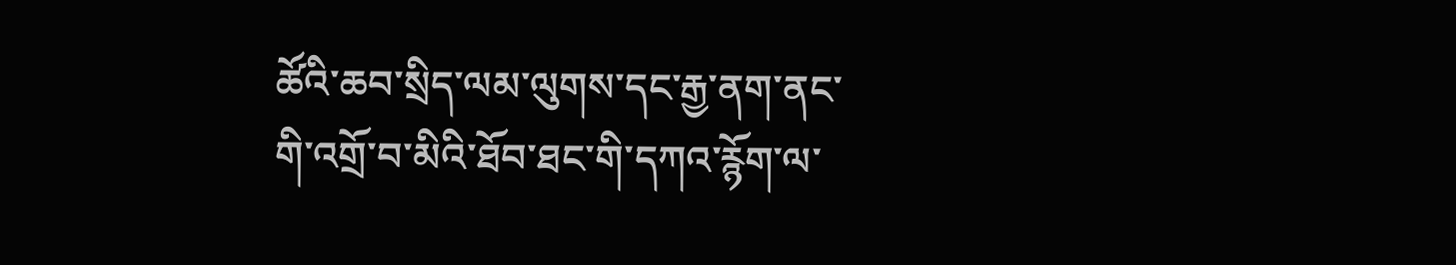ཚོའི་ཆབ་སྲིད་ལམ་ལུགས་དང་རྒྱ་ནག་ནང་གི་འགྲོ་བ་མིའི་ཐོབ་ཐང་གི་དཀའ་རྙོག་ལ་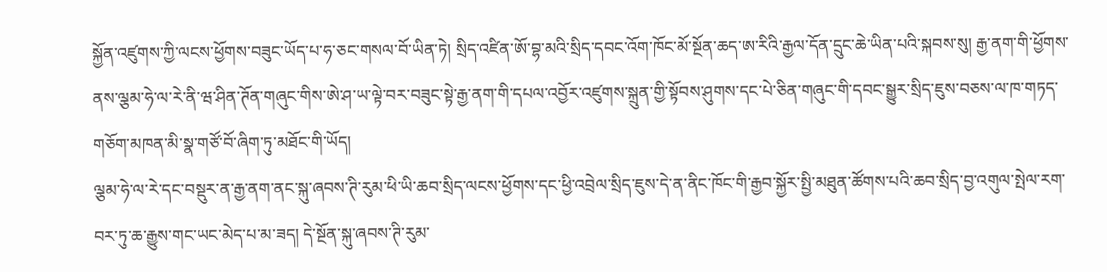སྐྱོན་འཛུགས་ཀྱི་ལངས་ཕྱོགས་བཟུང་ཡོད་པ་ཧ་ཅང་གསལ་བོ་ཡིན་ཏེ། སྲིད་འཛིན་ཨོ་བྷ་མའི་སྲིད་དབང་འོག་ཁོང་མོ་སྔོན་ཆད་ཨ་རིའི་རྒྱལ་དོན་དྲུང་ཆེ་ཡིན་པའི་སྐབས་སུ། རྒྱ་ནག་གི་ཕྱོགས་ནས་ལྕམ་ཧེ་ལ་རེ་ནི་ཝ་ཤིན་ཊོན་གཞུང་གིས་ཨེ་ཤ་ཡ་ལྟེ་བར་བཟུང་སྟེ་རྒྱ་ནག་གི་དཔལ་འབྱོར་འཛུགས་སྐྲུན་གྱི་སྟོབས་ཤུགས་དང་པེ་ཅིན་གཞུང་གི་དབང་སྒྱུར་སྲིད་ཇུས་བཅས་ལ་ཁ་གཏད་གཅོག་མཁན་མི་སྣ་གཙོ་བོ་ཞིག་ཏུ་མཐོང་གི་ཡོད།
ལྕམ་ཧེ་ལ་རེ་དང་བསྡུར་ན་རྒྱ་ནག་ནང་སྐུ་ཞབས་ཊི་རུམ་ཕི་ཡི་ཆབ་སྲིད་ལངས་ཕྱོགས་དང་ཕྱི་འབྲེལ་སྲིད་ཇུས་དེ་ན་ནིང་ཁོང་གི་རྒྱབ་སྐྱོར་སྤྱི་མཐུན་ཚོགས་པའི་ཆབ་སྲིད་བྱ་འགུལ་སྤེལ་རག་བར་ཏུ་ཆ་རྒྱུས་གང་ཡང་མེད་པ་མ་ཟད། དེ་སྔོན་སྐུ་ཞབས་ཊི་རུམ་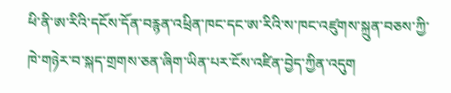ཕི་ནི་ཨ་རིའི་དངོས་དོན་བརྙན་འཕྲིན་ཁང་དང་ཨ་རིའི་ས་ཁང་འཛུགས་སྐྲུན་བཅས་ཀྱི་ཁེ་གཉེར་བ་སྐད་གྲགས་ཅན་ཞིག་ཡིན་པར་ངོས་འཛིན་བྱེད་ཀྱིན་འདུག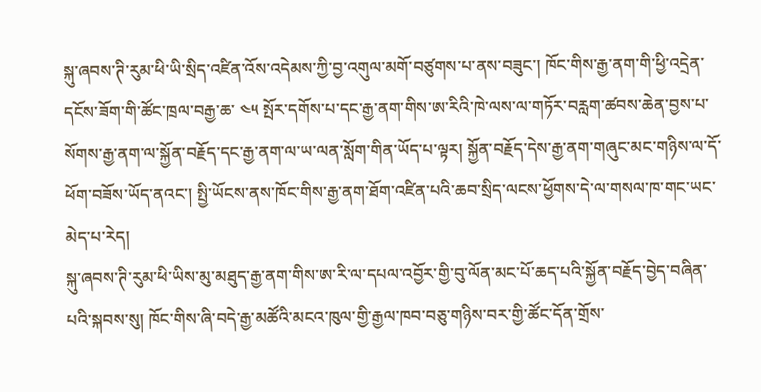སྐུ་ཞབས་ཊི་རུམ་ཕི་ཡི་སྲིད་འཛིན་འོས་འདེམས་ཀྱི་བྱ་འགུལ་མགོ་བཙུགས་པ་ནས་བཟུང་། ཁོང་གིས་རྒྱ་ནག་གི་ཕྱི་འདྲེན་དངོས་ཟོག་གི་ཚོང་ཁྲལ་བརྒྱ་ཆ་ ༤༥ སྤོར་དགོས་པ་དང་རྒྱ་ནག་གིས་ཨ་རིའི་ཁེ་ལས་ལ་གཏོར་བརླག་ཚབས་ཆེན་བྱས་པ་སོགས་རྒྱ་ནག་ལ་སྐྱོན་བརྗོད་དང་རྒྱ་ནག་ལ་ཡ་ལན་སློག་གིན་ཡོད་པ་ལྟར། སྐྱོན་བརྗོད་དེས་རྒྱ་ནག་གཞུང་མང་གཉིས་ལ་དོ་ཕོག་བཟོས་ཡོད་ནའང་། སྤྱི་ཡོངས་ནས་ཁོང་གིས་རྒྱ་ནག་ཐོག་འཛིན་པའི་ཆབ་སྲིད་ལངས་ཕྱོགས་དེ་ལ་གསལ་ཁ་གང་ཡང་མེད་པ་རེད།
སྐུ་ཞབས་ཊི་རུམ་ཕི་ཡིས་མུ་མཐུད་རྒྱ་ནག་གིས་ཨ་རི་ལ་དཔལ་འབྱོར་གྱི་བུ་ལོན་མང་པོ་ཆད་པའི་སྐྱོན་བརྗོད་བྱེད་བཞིན་པའི་སྐབས་སུ། ཁོང་གིས་ཞི་བདེ་རྒྱ་མཚོའི་མངའ་ཁུལ་གྱི་རྒྱལ་ཁབ་བཅུ་གཉིས་བར་གྱི་ཚོང་དོན་གྲོས་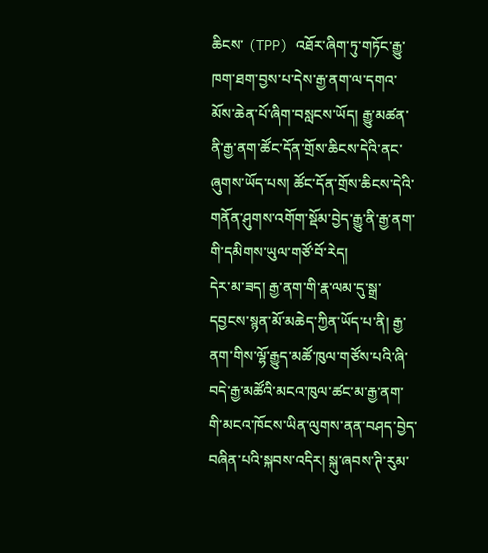ཆིངས་ (TPP) འཐོར་ཞིག་ཏུ་གཏོང་རྒྱུ་ཁག་ཐག་བྱས་པ་དེས་རྒྱ་ནག་ལ་དགའ་མོས་ཆེན་པོ་ཞིག་བསླངས་ཡོད། རྒྱུ་མཚན་ནི་རྒྱ་ནག་ཚོང་དོན་གྲོས་ཆིངས་དེའི་ནང་ཞུགས་ཡོད་པས། ཚོང་དོན་གྲོས་ཆིངས་དེའི་གནོན་ཤུགས་འགོག་སྡོམ་བྱེད་རྒྱུ་ནི་རྒྱ་ནག་གི་དམིགས་ཡུལ་གཙོ་བོ་རེད།
དེར་མ་ཟད། རྒྱ་ནག་གི་རྣ་ལམ་དུ་སྒྲ་དབྱངས་སྙན་མོ་མཆེད་ཀྱིན་ཡོད་པ་ནི། རྒྱ་ནག་གིས་ལྷོ་རྒྱུད་མཚོ་ཁུལ་གཙོས་པའི་ཞི་བདེ་རྒྱ་མཚོའི་མངའ་ཁུལ་ཚང་མ་རྒྱ་ནག་གི་མངའ་ཁོངས་ཡིན་ལུགས་ནན་བཤད་བྱེད་བཞིན་པའི་སྐབས་འདིར། སྐུ་ཞབས་ཊི་རུམ་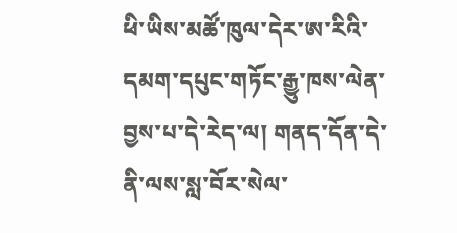ཕི་ཡིས་མཚོ་ཁུལ་དེར་ཨ་རིའི་དམག་དཔུང་གཏོང་རྒྱུ་ཁས་ལེན་བྱས་པ་དེ་རེད་ལ། གནད་དོན་དེ་ནི་ལས་སླ་བོར་སེལ་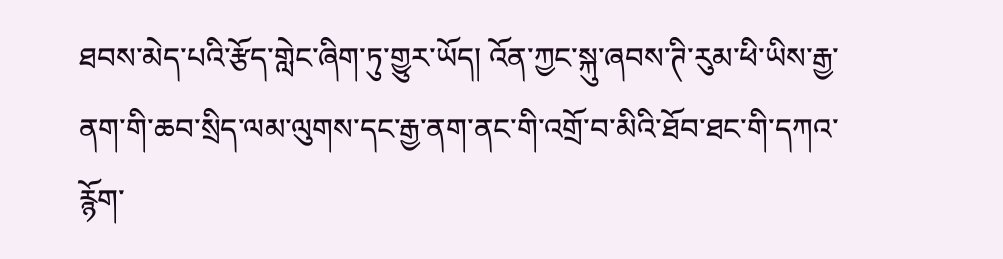ཐབས་མེད་པའི་རྩོད་གླེང་ཞིག་ཏུ་གྱུར་ཡོད། འོན་ཀྱང་སྐུ་ཞབས་ཊི་རུམ་ཕི་ཡིས་རྒྱ་ནག་གི་ཆབ་སྲིད་ལམ་ལུགས་དང་རྒྱ་ནག་ནང་གི་འགྲོ་བ་མིའི་ཐོབ་ཐང་གི་དཀའ་རྙོག་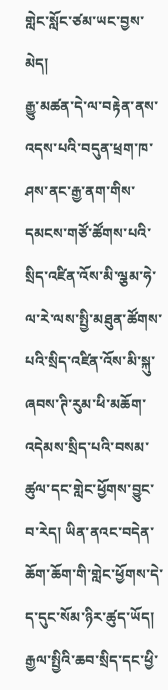གླེང་སློང་ཙམ་ཡང་བྱས་མེད།
རྒྱུ་མཚན་དེ་ལ་བརྟེན་ནས་འདས་པའི་བདུན་ཕྲག་ཁ་ཤས་ནང་རྒྱ་ནག་གིས་དམངས་གཙོ་ཚོགས་པའི་སྲིད་འཛིན་འོས་མི་ལྕམ་ཧེ་ལ་རེ་ལས་སྤྱི་མཐུན་ཚོགས་པའི་སྲིད་འཛིན་འོས་མི་སྐུ་ཞབས་ཊི་རུམ་ཕི་མཆོག་འདེམས་སྲིད་པའི་བསམ་ཚུལ་དང་གླེང་ཕྱོགས་བྱུང་བ་རེད། ཡིན་ནའང་བདེན་ཆོག་ཆོག་གི་གླེང་ཕྱོགས་དེ་ད་དུང་སོམ་ཉིར་ཚུད་ཡོད།
རྒྱལ་སྤྱིའི་ཆབ་སྲིད་དང་ཕྱི་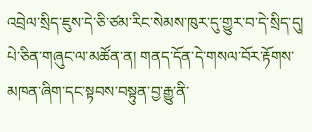འབྲེལ་སྲིད་ཇུས་དེ་ཅི་ཙམ་རིང་སེམས་ཁུར་དུ་གྱུར་བ་དེ་སྲིད་དུ། པེ་ཅིན་གཞུང་ལ་མཚོན་ན། གནད་དོན་དེ་གསལ་བོར་རྟོགས་མཁན་ཞིག་དང་སྟབས་བསྟུན་བྱ་རྒྱུ་ནི་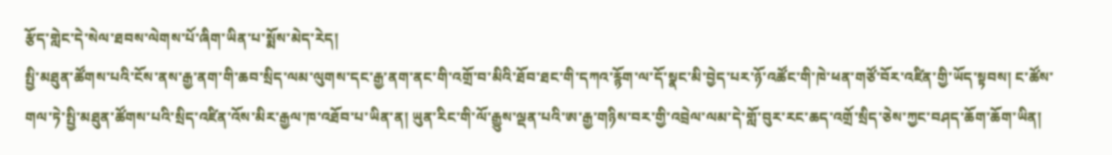རྩོད་གླེང་དེ་སེལ་ཐབས་ལེགས་པོ་ཞིག་ཡིན་པ་སྨོས་མེད་རེད།
སྤྱི་མཐུན་ཚོགས་པའི་ངོས་ནས་རྒྱ་ནག་གི་ཆབ་སྲིད་ལམ་ལུགས་དང་རྒྱ་ནག་ནང་གི་འགྲོ་བ་མིའི་ཐོབ་ཐང་གི་དཀའ་རྙོག་ལ་དོ་སྣང་མི་བྱེད་པར་ཉོ་འཚོང་གི་ཁེ་ཕན་གཙོ་བོར་འཛིན་གྱི་ཡོད་སྟབས། ང་ཚོས་གལ་ཏེ་སྤྱི་མཐུན་ཚོགས་པའི་སྲིད་འཛིན་འོས་མིར་རྒྱལ་ཁ་འཐོབ་པ་ཡིན་ན། ཡུན་རིང་གི་ལོ་རྒྱུས་ལྡན་པའི་ཨ་རྒྱ་གཉིས་བར་གྱི་འབྲེལ་ལམ་དེ་གློ་བུར་རང་ཆད་འགྲོ་སྲིད་ཅེས་ཀྱང་བཤད་ཆོག་ཆོག་ཡིན།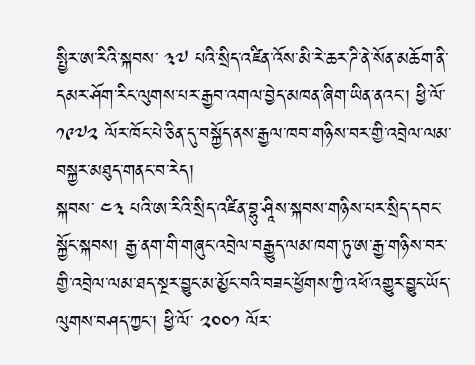སྤྱིར་ཨ་རིའི་སྐབས་ ༣༧ པའི་སྲིད་འཛིན་འོས་མི་རེ་ཆར་ཌི་ནེ་སོན་མཆོག་ནི་དམར་ཤོག་རིང་ལུགས་པར་རྒྱབ་འགལ་བྱེད་མཁན་ཞིག་ཡིན་ནའང་། ཕྱི་ལོ་ ༡༩༧༢ ལོར་ཁོང་པེ་ཅིན་དུ་བསྐྱོད་ནས་རྒྱལ་ཁབ་གཉིས་བར་གྱི་འབྲེལ་ལམ་བསྐྱར་མཐུད་གནང་བ་རེད།
སྐབས་ ༤༣ པའི་ཨ་རིའི་སྲིད་འཛིན་བྷུ་ཤཱིས་སྐབས་གཉིས་པར་སྲིད་དབང་སྐྱོང་སྐབས། རྒྱ་ནག་གི་གཞུང་འབྲེལ་བརྒྱུད་ལམ་ཁག་ཏུ་ཨ་རྒྱ་གཉིས་བར་གྱི་འབྲེལ་ལམ་ཐད་སྔར་བྱུང་མ་མྱོང་བའི་བཟང་ཕྱོགས་ཀྱི་འཕོ་འགྱུར་བྱུང་ཡོད་ལུགས་བཤད་ཀྱང་། ཕྱི་ལོ་ ༢༠༠༡ ལོར་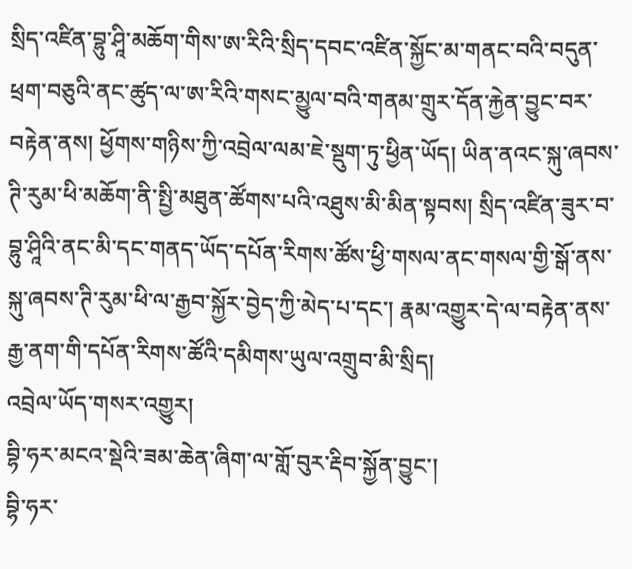སྲིད་འཛིན་བྷུ་ཤཱི་མཆོག་གིས་ཨ་རིའི་སྲིད་དབང་འཛིན་སྐྱོང་མ་གནང་བའི་བདུན་ཕྲག་བཅུའི་ནང་ཚུད་ལ་ཨ་རིའི་གསང་མྱུལ་བའི་གནམ་གྲུར་དོན་རྐྱེན་བྱུང་བར་བརྟེན་ནས། ཕྱོགས་གཉིས་ཀྱི་འབྲེལ་ལམ་ཇེ་སྡུག་ཏུ་ཕྱིན་ཡོད། ཡིན་ནའང་སྐུ་ཞབས་ཊི་རུམ་ཕི་མཆོག་ནི་སྤྱི་མཐུན་ཚོགས་པའི་འཐུས་མི་མིན་སྟབས། སྲིད་འཛིན་ཟུར་བ་བྷུ་ཤཱིའི་ནང་མི་དང་གནད་ཡོད་དཔོན་རིགས་ཚོས་ཕྱི་གསལ་ནང་གསལ་གྱི་སྒོ་ནས་སྐུ་ཞབས་ཊི་རུམ་ཕི་ལ་རྒྱབ་སྐྱོར་བྱེད་ཀྱི་མེད་པ་དང་། རྣམ་འགྱུར་དེ་ལ་བརྟེན་ནས་རྒྱ་ནག་གི་དཔོན་རིགས་ཚོའི་དམིགས་ཡུལ་འགྲུབ་མི་སྲིད།
འབྲེལ་ཡོད་གསར་འགྱུར།
བྷི་ཧར་མངའ་སྡེའི་ཟམ་ཆེན་ཞིག་ལ་གློ་བུར་རྡིབ་སྐྱོན་བྱུང་།
བྷི་ཧར་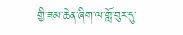གྱི་ཟམ་ཆེན་ཞིག་ལ་གློ་བུར་དུ་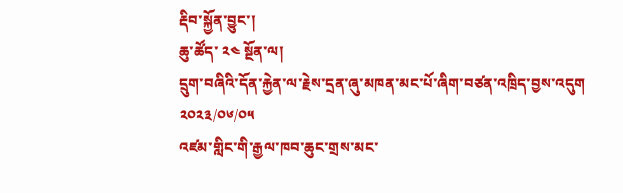རྡིབ་སྐྱོན་བྱུང་།
ཆུ་ཚོད་ ༢༤ སྔོན་ལ།
དྲུག་བཞིའི་དོན་རྐྱེན་ལ་རྗེས་དྲན་ཞུ་མཁན་མང་པོ་ཞིག་བཙན་འཁྲིད་བྱས་འདུག
༢༠༢༣/༠༦/༠༥
འཛམ་གླིང་གི་རྒྱལ་ཁབ་ཆུང་གྲས་མང་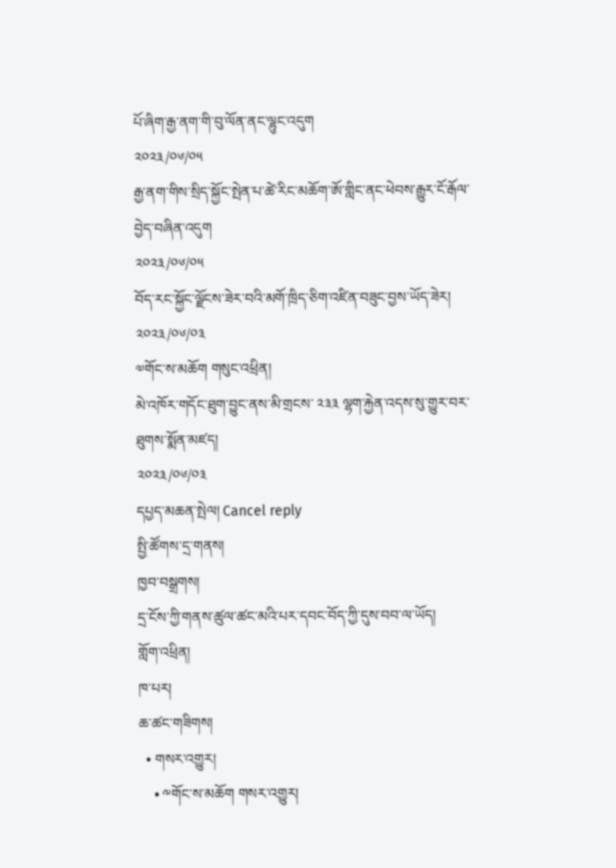པོ་ཞིག་རྒྱ་ནག་གི་བུ་ལོན་ནང་ལྷུང་འདུག
༢༠༢༣/༠༦/༠༥
རྒྱ་ནག་གིས་སྲིད་སྐྱོང་སྤེན་པ་ཚེ་རིང་མཆོག་ཨོ་གླིང་ནང་ཕེབས་རྒྱུར་ངོ་རྒོལ་བྱེད་བཞིན་འདུག
༢༠༢༣/༠༦/༠༥
བོད་རང་སྐྱོང་ལྗོངས་ཟེར་བའི་མགོ་ཁྲིད་ཅིག་འཛིན་བཟུང་བྱས་ཡོད་ཟེར།
༢༠༢༣/༠༦/༠༣
༧གོང་ས་མཆོག གསུང་འཕྲིན།
མེ་འཁོར་གདོང་ཐུག་བྱུང་ནས་མི་གྲངས་ ༢༣༣ ལྷག་རྐྱེན་འདས་སུ་གྱུར་བར་ཐུགས་སྨོན་མཛད།
༢༠༢༣/༠༦/༠༣
དཔྱད་མཆན་སྤེལ། Cancel reply
སྤྱི་ཚོགས་དྲ་གནས།
ཁྱབ་བསྒྲགས།
དྲ་ངོས་ཀྱི་གནས་ཚུལ་ཚང་མའི་པར་དབང་བོད་ཀྱི་དུས་བབ་ལ་ཡོད།
གློག་འཕྲིན།
ཁ་པར།
ཆ་ཚང་གཟིགས།
  • གསར་འགྱུར།
    • ༸གོང་ས་མཆོག གསར་འགྱུར།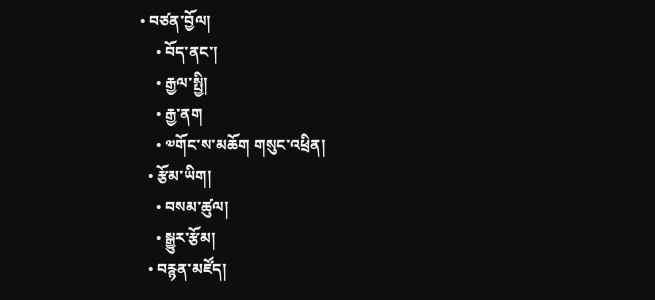• བཙན་བྱོལ།
    • བོད་ནང་།
    • རྒྱལ་སྤྱི།
    • རྒྱ་ནག
    • ༧གོང་ས་མཆོག གསུང་འཕྲིན།
  • རྩོམ་ཡིག།
    • བསམ་ཚུལ།
    • སྒྱུར་རྩོམ།
  • བརྙན་མཛོད།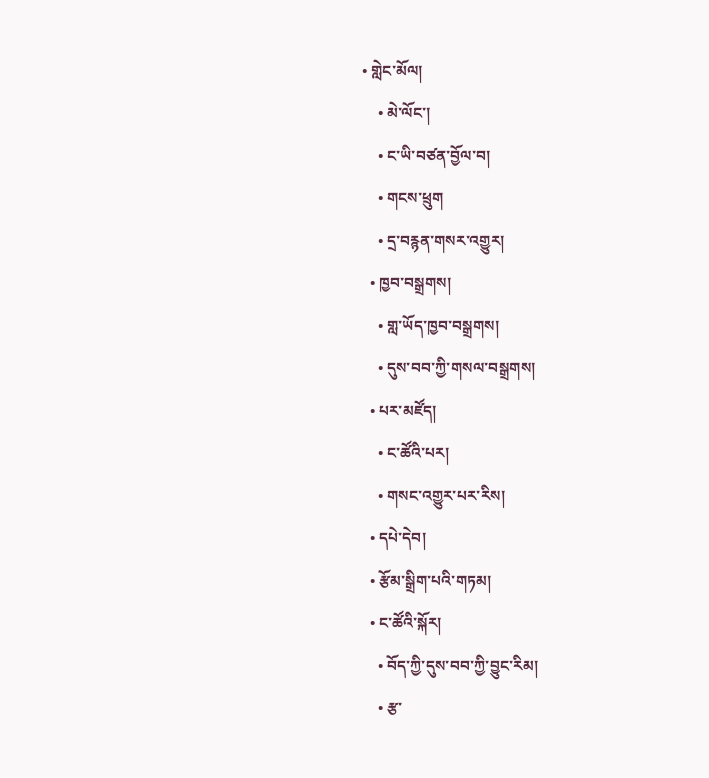• གླེང་མོལ།
    • མེ་ལོང་།
    • ང་ཡི་བཙན་བྱོལ་བ།
    • གངས་ཕྲུག
    • དྲ་བརྙན་གསར་འགྱུར།
  • ཁྱབ་བསྒྲགས།
    • གླ་ཡོད་ཁྱབ་བསྒྲགས།
    • དུས་བབ་ཀྱི་གསལ་བསྒྲགས།
  • པར་མཛོད།
    • ང་ཚོའི་པར།
    • གསང་འགྱུར་པར་རིས།
  • དཔེ་དེབ།
  • རྩོམ་སྒྲིག་པའི་གཏམ།
  • ང་ཚོའི་སྐོར།
    • བོད་ཀྱི་དུས་བབ་ཀྱི་བྱུང་རིམ།
    • རྩ་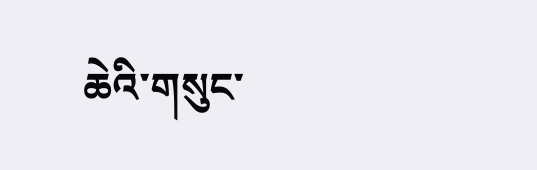ཆེའི་གསུང་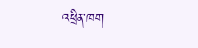འཕྲིན་ཁག